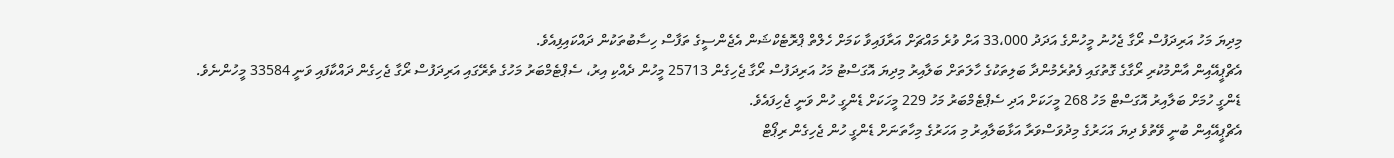މިދިޔަ މަހު އަރިދަފުސް ރޯގާ ޖެހުނު މީހުންގެ އަދަދު 33،000 އަށް ވުރެ މައްޗަށް އަރާފައިވާ ކަމަށް ހެލްތް ޕްރޮޓެކްޝަން އެޖެންސީގެ ތަފާސް ހިސާބުތަކުން ދައްކައިފިއެވެ.
އެޗްޕީއޭއިން އާންމުކުރި ރޯގާގެ ގޮތުގައި ފެތުރެމުންދާ ބަލިތަކުގެ ހާލަތަށް ބަލާއިރު މިދިޔަ އޮގަސްޓު މަހު އަރިދަފުސް ރޯގާ ޖެހިގެން 25713 މީހުން ދެއްކި އިރު، ސެޕްޓެމްބަރު މަހުގެ ތެރޭގައި އަރިދަފުސް ރޯގާ ޖެހިގެން ދައްކާފައި ވަނީ 33584 މީހުންނެވެ.
ޑެންގީ ހުމަށް ބަލާއިރު އޮގަސްޓް މަހު 268 މީހަކަށް އަދި ސެޕްޓެމްބަރު މަހު 229 މީހަކަށް ޑެންގީ ހުން ވަނީ ޖެހިފައެވެ.
އެޗްޕީއޭއިން ބުނީ ވޭތުވެ ދިޔަ އަހަރުގެ މިދުވަސްވަރާ އަޅާބަލާއިރު މި އަހަރުގެ މިހާތަނަށް ޑެންގީ ހުން ޖެހިގެން ރިޕޯޓް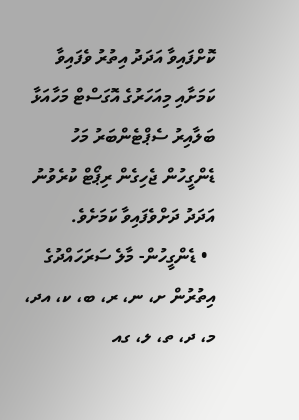ކޮށްފައިވާ އަދަދު އިތުރު ވެފައިވާ ކަމަށާއި މިއަހަރުގެ އޮގަސްޓް މަހާއަޅާ ބަލާއިރު ސެޕްޓެންބަރު މަހު ޑެންގީހުން ޖެހިގެން ރިޕޯޓް ކުރެވުނު އަދަދު ދަށްވެފައިވާ ކަމަށެވެ.
  • ޑެންގީހުން- މާލެ ސަރަހައްދުގެ އިތުރުން ށ، ނ، ރ، ބ، ކ، އދ، މ، ދ، ތ، ލ، ގއ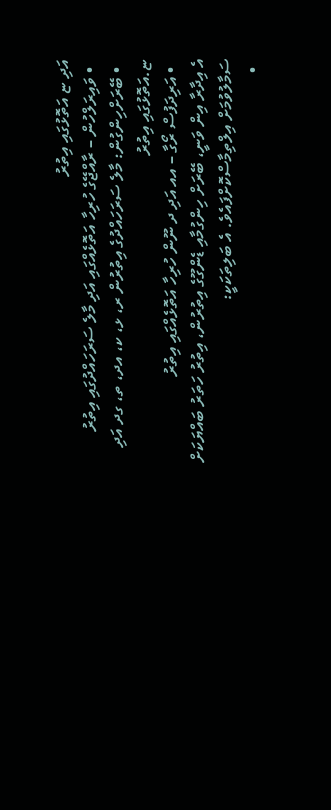އަދި ޏ އަތޮޅުގައި އިތުރު
  • ވައިރަލްހުން – ރާއްޖޭގެ ހުރިހާ އަތޮޅެއްގައި އަދި މާލެ ސަރަހައްދުގައި އިތުރު
  • ބޭރަށްހިންގުން: މާލެ ސަރަހައްދުގެ އިތުރުން ރ، ޅ، ކ، އދ، ތ، ގދ އަދި ޏ.އަތޮޅުގައި އިތުރު
  • އަރިދަފުސް ރޯގާ – އއ އަދި ދ ނޫން ހުރިހާ އަތޮޅެއްގައި އިތުރު
އެ އިދާރާ އިން ވަނީ، ބޭރަށް ހިންގުމާއި ޑެންގޫގެ އިތުރުން، އިތުރު ހަތަރު ބައްޔަކަށް ސަމާލުވުމަށް އިލްތިމާސްކޮށްފައެވެ. އެ ބަލިތަކަކީ:
  •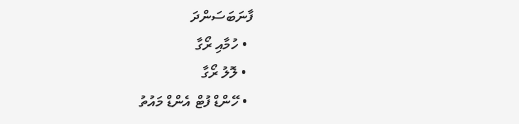ފާނަބަސަންދަ
  • ހުމާއި ރޯގާ
  • ލޮލު ރޯގާ
  • ހޭންޑް ފުޓް އެންޑް މައުތު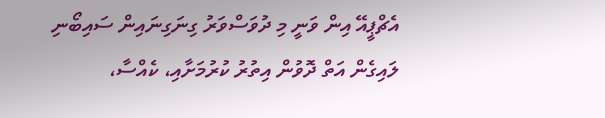އެޗްޕީއޭ އިން ވަނީ މި ދުވަސްވަރު ގިނަގިނައިން ސައިބޯނި ލައިގެން އަތް ދޮވުން އިތުރު ކުރުމަށާއި، ކެއްސާ،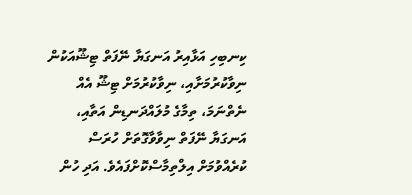ކިނބިހި އަޅާއިރު އަނގަޔާ ނޭފަތް ޓިޝޫއަކުން ނިވާކުރުމަށާއި، ނިވާކުރުމަށް ޓިޝޫ އެއް ނެތްނަމަ، ތިމާގެ މުލައްދަނޑިން އަތާއި، އަނގަޔާ ނޭފަތް ނިވާވާގޮތަށް ހުރަސް ކުރެއްވުމަށް އިލްތިމާސްކޮށްފައެވެ. އަދި ހުން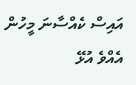އައިސް ކެއްސާނަ މީހުން އެއްވެ އުޅޭ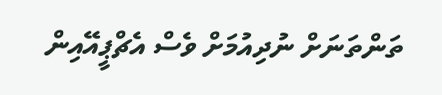ތަންތަނަށް ނުދިއުމަށް ވެސް އެޗްޕީއޭއިން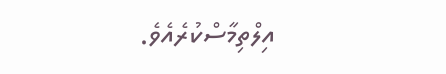އިލްތިމާސްކުރެއެވެ.